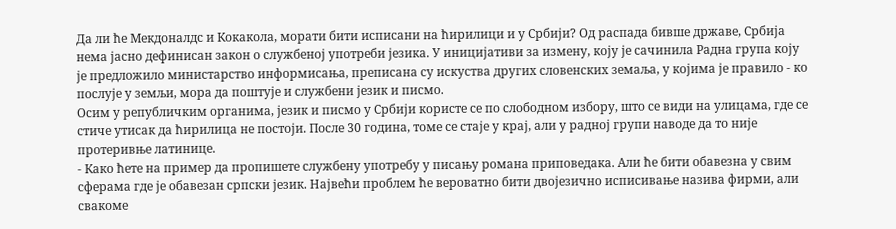Да ли ће Мекдоналдс и Кокакола, морати бити исписани на ћирилици и у Србији? Од распада бивше државе, Србија нема јасно дефинисан закон о службеној употреби језика. У иницијативи за измену, коју је сачинила Радна група коју је предложило министарство информисања, преписана су искуства других словенских земаља, у којима је правило - ко послује у земљи, мора да поштује и службени језик и писмо.
Осим у републичким органима, језик и писмо у Србији користе се по слободном избору, што се види на улицама, где се стиче утисак да ћирилица не постоји. После 30 година, томе се стаје у крај, али у радној групи наводе да то није протеривње латинице.
- Како ћете на пример да пропишете службену употребу у писању романа приповедака. Али ће бити обавезна у свим сферама где је обавезан српски језик. Највећи проблем ће вероватно бити двојезично исписивање назива фирми, али свакоме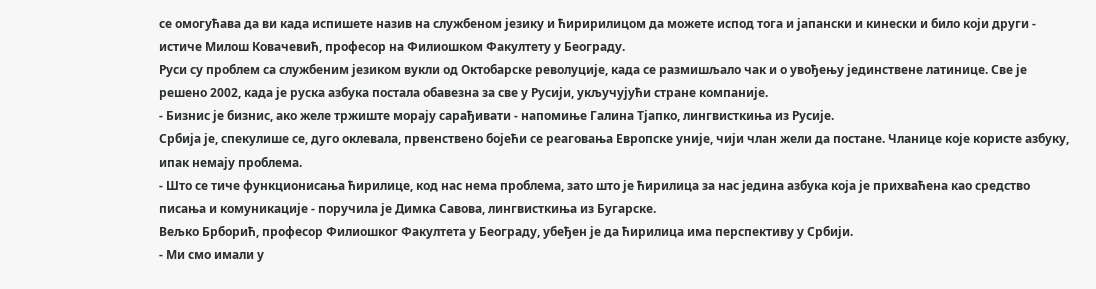се омогућава да ви када испишете назив на службеном језику и ћиририлицом да можете испод тога и јапански и кинески и било који други - истиче Милош Ковачевић, професор на Филиошком Факултету у Београду.
Руси су проблем са службеним језиком вукли од Октобарске револуције, када се размишљало чак и о увођењу јединствене латинице. Све је решено 2002, када је руска азбука постала обавезна за све у Русији, укључујући стране компаније.
- Бизнис је бизнис, ако желе тржиште морају сарађивати - напомиње Галина Тјапко, лингвисткиња из Русије.
Србија је, спекулише се, дуго оклевала, првенствено бојећи се реаговања Европске уније, чији члан жели да постане. Чланице које користе азбуку, ипак немају проблема.
- Што се тиче функционисања ћирилице, код нас нема проблема, зато што је ћирилица за нас једина азбука која је прихваћена као средство писања и комуникације - поручила је Димка Савова, лингвисткиња из Бугарске.
Вељко Брборић, професор Филиошког Факултета у Београду, убеђен је да ћирилица има перспективу у Србији.
- Ми смо имали у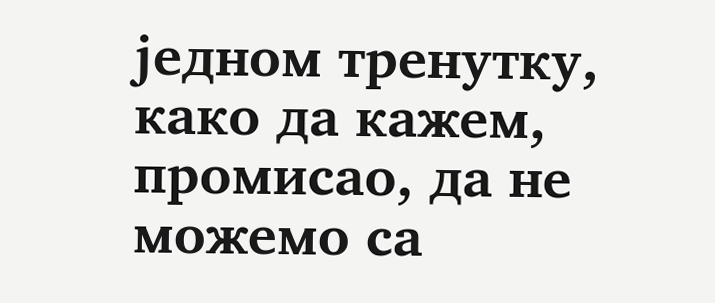једном тренутку, како да кажем, промисао, да не можемо са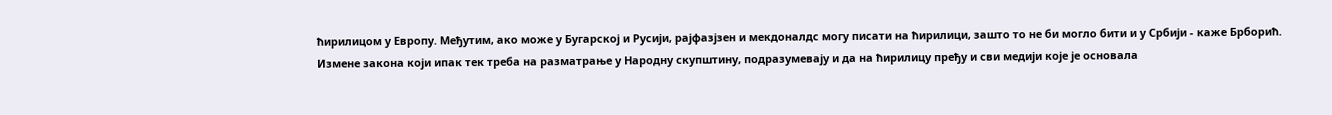ћирилицом у Европу. Међутим, ако може у Бугарској и Русији, рајфазјзен и мекдоналдс могу писати на ћирилици, зашто то не би могло бити и у Србији - каже Брборић.
Измене закона који ипак тек треба на разматрање у Народну скупштину, подразумевају и да на ћирилицу пређу и сви медији које је основала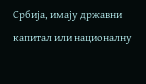Србија, имају државни капитал или националну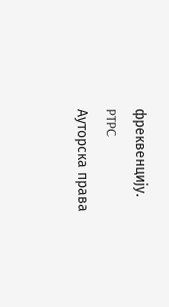фреквенцију.
PTPC
Ауторска права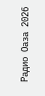Радио Оаза 2026